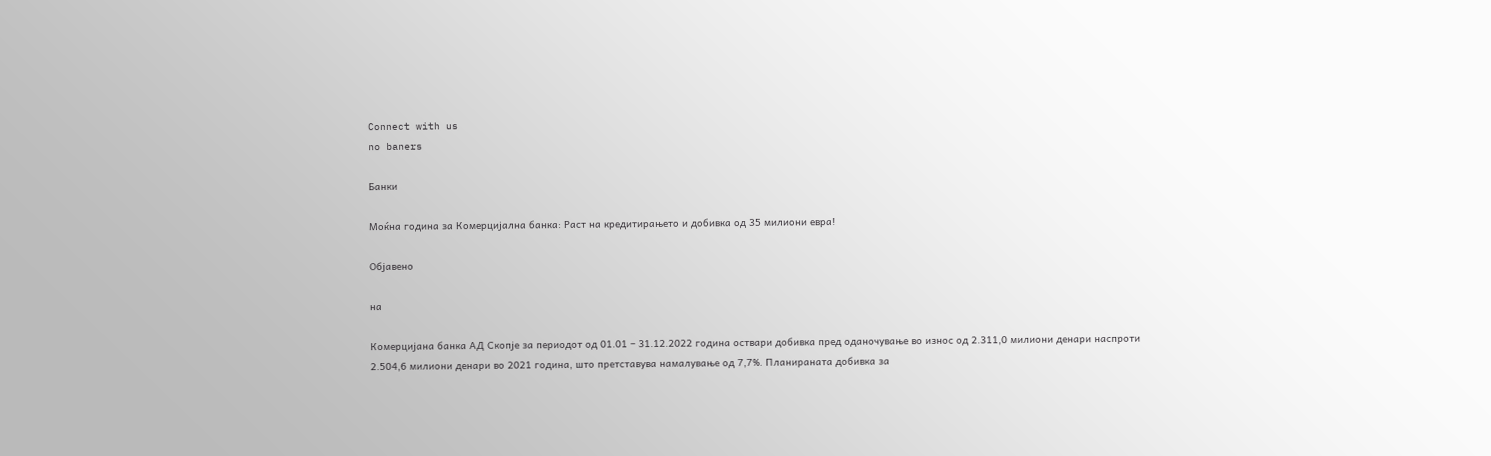Connect with us
no baners

Банки

Моќна година за Комерцијална банка: Раст на кредитирањето и добивка од 35 милиони евра!

Објавено

на

Комерцијана банка АД Скопје за периодот од 01.01 – 31.12.2022 година оствари добивка пред оданочување во износ од 2.311,0 милиони денари наспроти 2.504,6 милиони денари во 2021 година, што претставува намалување од 7,7%. Планираната добивка за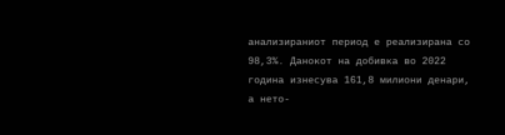анализираниот период е реализирана со 98,3%. Данокот на добивка во 2022 година изнесува 161,8 милиони денари, а нето-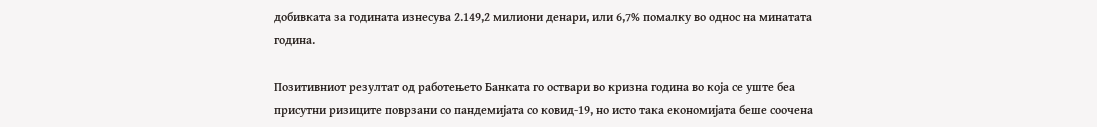добивката за годината изнесува 2.149,2 милиони денари, или 6,7% помалку во однос на минатата година.

Позитивниот резултат од работењето Банката го оствари во кризна година во која сe уште беа присутни ризиците поврзани со пандемијата со ковид-19, но исто така економијата беше соочена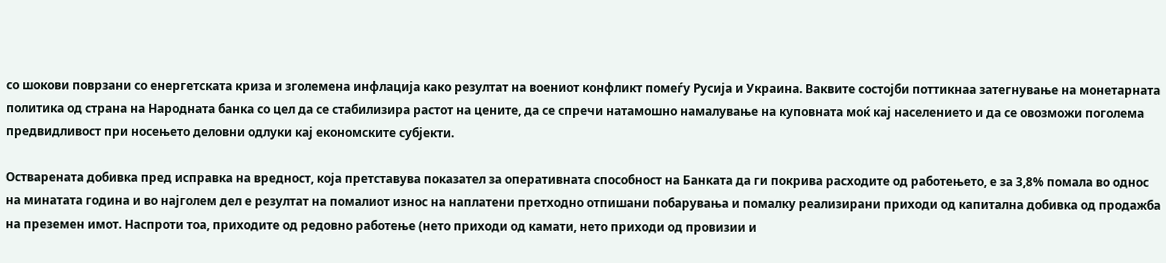со шокови поврзани со енергетската криза и зголемена инфлација како резултат на воениот конфликт помеѓу Русија и Украина. Ваквите состојби поттикнаа затегнување на монетaрната политика од страна на Народната банка со цел да се стабилизира растот на цените, да се спречи натамошно намалување на куповната моќ кај населението и да се овозможи поголема предвидливост при носењето деловни одлуки кај економските субјекти.

Остварената добивка пред исправка на вредност, која претставува показател за оперативната способност на Банката да ги покрива расходите од работењето, е за 3,8% помала во однос на минатата година и во најголем дел е резултат на помалиот износ на наплатени претходно отпишани побарувања и помалку реализирани приходи од капитална добивка од продажба на преземен имот. Наспроти тоа, приходите од редовно работење (нето приходи од камати, нето приходи од провизии и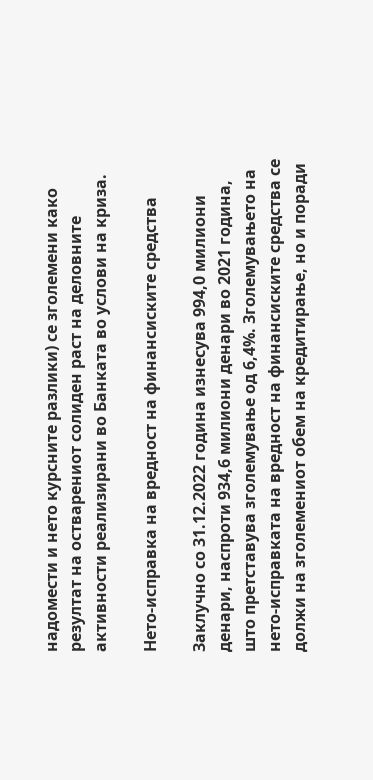надомести и нето курсните разлики) се зголемени како резултат на остварениот солиден раст на деловните активности реализирани во Банката во услови на криза.

Нето-исправка на вредност на финансиските средства

Заклучно со 31.12.2022 година изнесува 994,0 милиони денари, наспроти 934,6 милиони денари во 2021 година, што претставува зголемување од 6,4%. Зголемувањето на нето-исправката на вредност на финансиските средства се должи на зголемениот обем на кредитирање, но и поради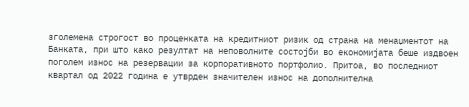зголемена строгост во проценката на кредитниот ризик од страна на менаџментот на Банката, при што како резултат на неповолните состојби во економијата беше издвоен поголем износ на резервации за корпоративното портфолио. Притоа, во последниот квартал од 2022 година е утврден значителен износ на дополнителна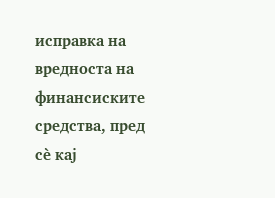исправка на вредноста на финансиските средства, пред сѐ кај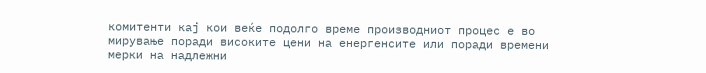комитенти кај кои веќе подолго време производниот процес е во мирување поради високите цени на енергенсите или поради времени мерки на надлежни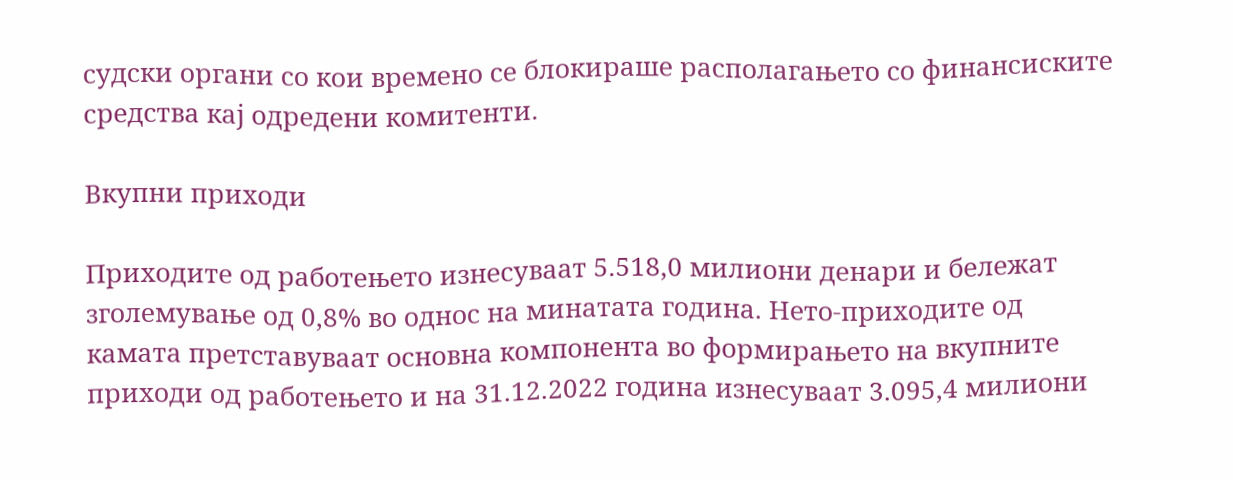судски органи со кои времено се блокираше располагањето со финансиските средства кај одредени комитенти.

Вкупни приходи

Приходите од работењето изнесуваат 5.518,0 милиони денари и бележат зголемување од 0,8% во однос на минатата година. Нето-приходите од камата претставуваат основна компонента во формирањето на вкупните приходи од работењето и на 31.12.2022 година изнесуваат 3.095,4 милиони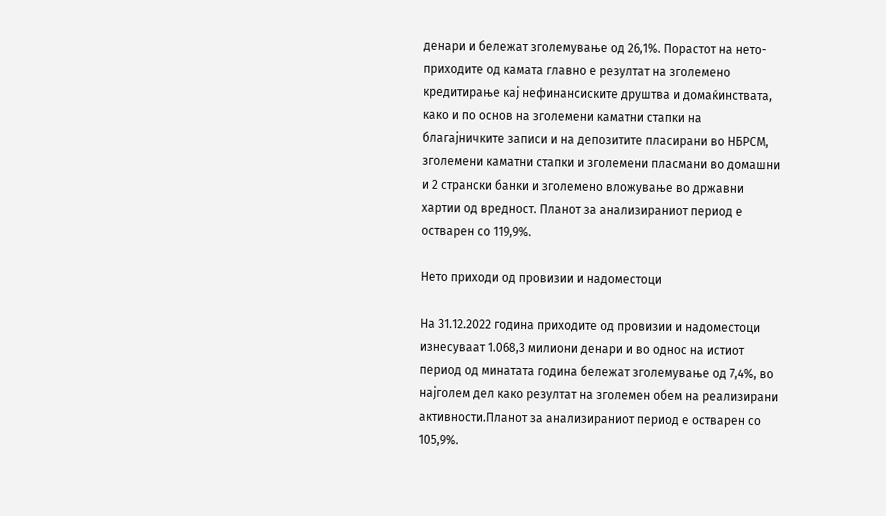денари и бележат зголемување од 26,1%. Порастот на нето-приходите од камата главно е резултат на зголемено кредитирање кај нефинансиските друштва и домаќинствата, како и по основ на зголемени каматни стапки на благајничките записи и на депозитите пласирани во НБРСМ, зголемени каматни стапки и зголемени пласмани во домашни и 2 странски банки и зголемено вложување во државни хартии од вредност. Планот за анализираниот период е остварен со 119,9%.

Нето приходи од провизии и надоместоци

На 31.12.2022 година приходите од провизии и надоместоци изнесуваат 1.068,3 милиони денари и во однос на истиот период од минатата година бележат зголемување од 7,4%, во најголем дел како резултат на зголемен обем на реализирани активности.Планот за анализираниот период е остварен со 105,9%.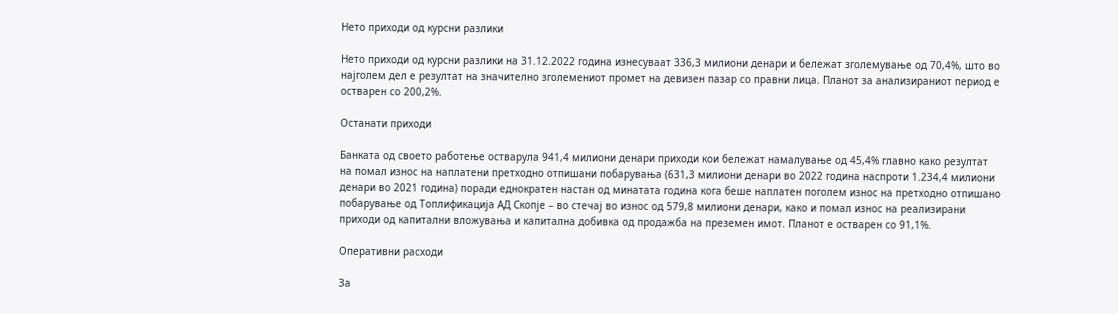Нето приходи од курсни разлики

Нето приходи од курсни разлики на 31.12.2022 година изнесуваат 336,3 милиони денари и бележат зголемување од 70,4%, што во најголем дел е резултат на значително зголемениот промет на девизен пазар со правни лица. Планот за анализираниот период е остварен со 200,2%.

Останати приходи

Банката од своето работење остварула 941,4 милиони денари приходи кои бележат намалување од 45,4% главно како резултат на помал износ на наплатени претходно отпишани побарувања (631,3 милиони денари во 2022 година наспроти 1.234,4 милиони денари во 2021 година) поради еднократен настан од минатата година кога беше наплатен поголем износ на претходно отпишано побарување од Топлификација АД Скопје – во стечај во износ од 579,8 милиони денари, како и помал износ на реализирани приходи од капитални вложувања и капитална добивка од продажба на преземен имот. Планот е остварен со 91,1%.

Оперативни расходи

За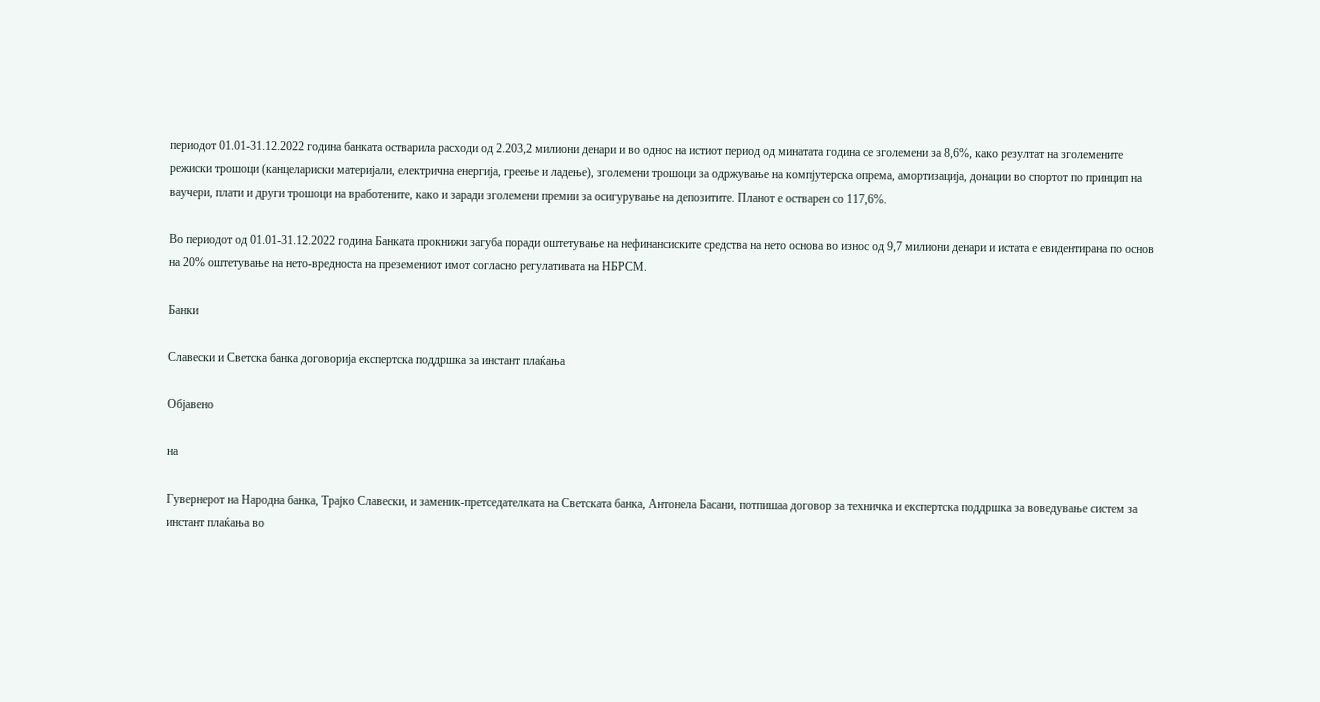периодот 01.01-31.12.2022 година банката остварила расходи од 2.203,2 милиони денари и во однос на истиот период од минатата година се зголемени за 8,6%, како резултат на зголемените режиски трошоци (канцелариски материјали, електрична енергија, греење и ладење), зголемени трошоци за одржување на компјутерска опрема, амортизација, донации во спортот по принцип на ваучери, плати и други трошоци на вработените, како и заради зголемени премии за осигурување на депозитите. Планот е остварен со 117,6%.

Во периодот од 01.01-31.12.2022 година Банката прокнижи загуба поради оштетување на нефинансиските средства на нето основа во износ од 9,7 милиони денари и истата е евидентирана по основ на 20% оштетување на нето-вредноста на преземениот имот согласно регулативата на НБРСМ.

Банки

Славески и Светска банка договорија експертска поддршка за инстант плаќања

Објавено

на

Гувернерот на Народна банка, Трајко Славески, и заменик-претседателката на Светската банка, Антонела Басани, потпишаа договор за техничка и експертска поддршка за воведување систем за инстант плаќања во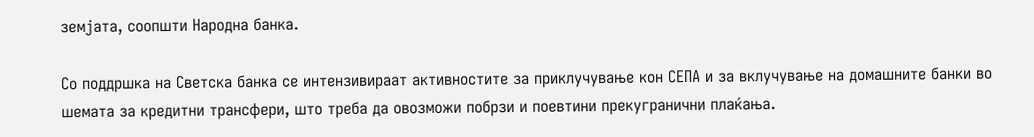земјата, соопшти Народна банка.

Со поддршка на Светска банка се интензивираат активностите за приклучување кон СЕПА и за вклучување на домашните банки во шемата за кредитни трансфери, што треба да овозможи побрзи и поевтини прекугранични плаќања.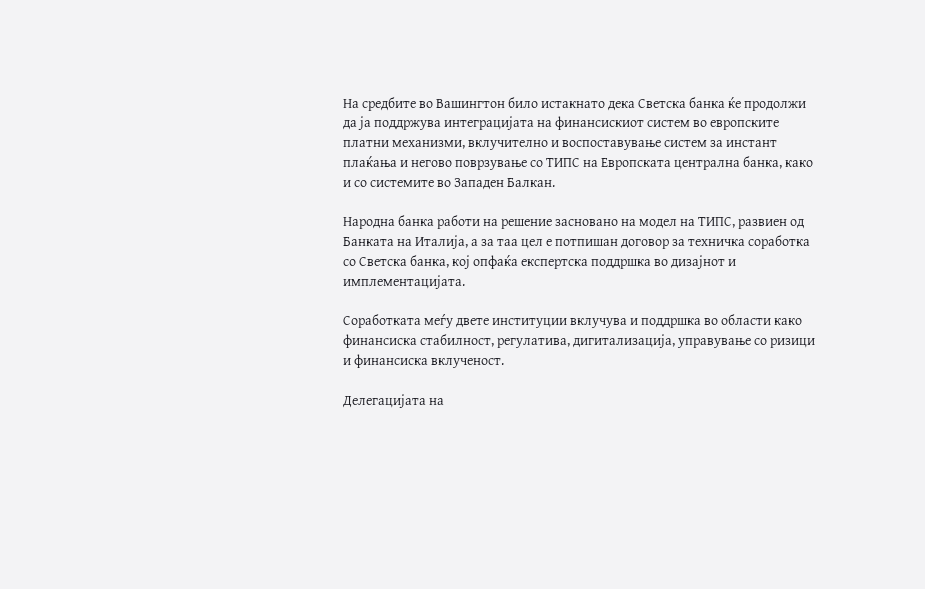На средбите во Вашингтон било истакнато дека Светска банка ќе продолжи да ја поддржува интеграцијата на финансискиот систем во европските платни механизми, вклучително и воспоставување систем за инстант плаќања и негово поврзување со ТИПС на Европската централна банка, како и со системите во Западен Балкан.

Народна банка работи на решение засновано на модел на ТИПС, развиен од Банката на Италија, а за таа цел е потпишан договор за техничка соработка со Светска банка, кој опфаќа експертска поддршка во дизајнот и имплементацијата.

Соработката меѓу двете институции вклучува и поддршка во области како финансиска стабилност, регулатива, дигитализација, управување со ризици и финансиска вклученост.

Делегацијата на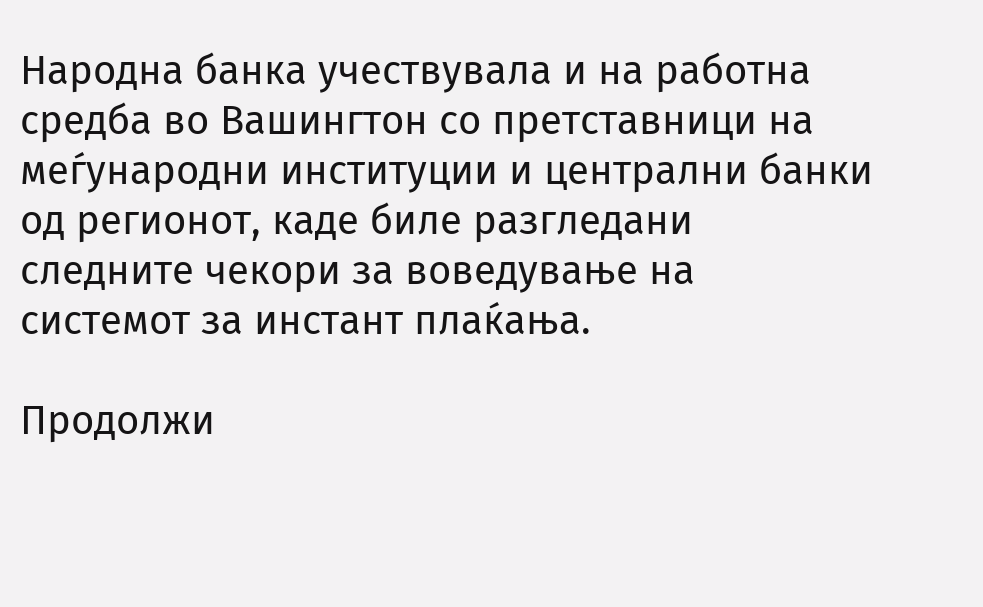Народна банка учествувала и на работна средба во Вашингтон со претставници на меѓународни институции и централни банки од регионот, каде биле разгледани следните чекори за воведување на системот за инстант плаќања.

Продолжи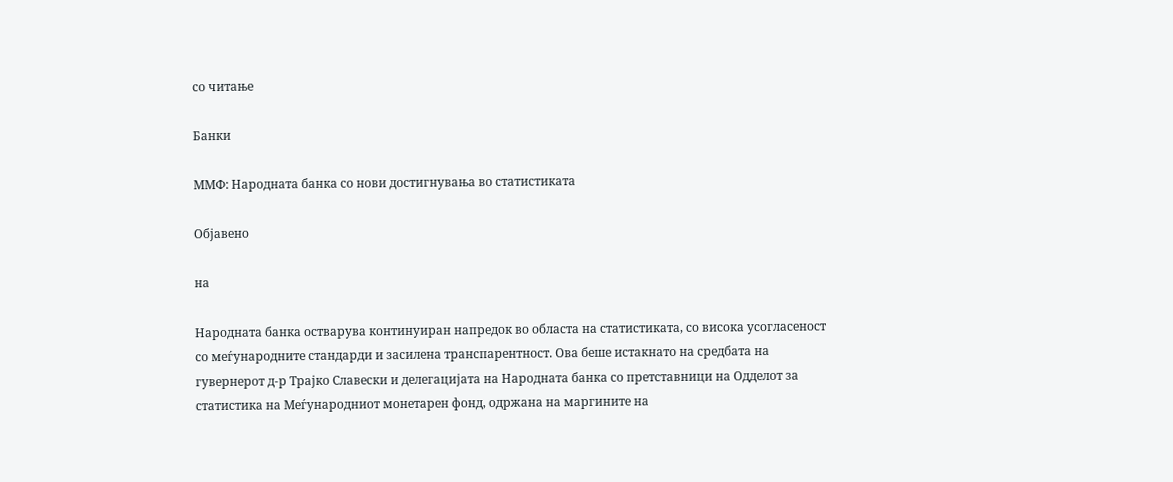со читање

Банки

ММФ: Народната банка со нови достигнувања во статистиката

Објавено

на

Народната банка остварува континуиран напредок во областа на статистиката, со висока усогласеност со меѓународните стандарди и засилена транспарентност. Ова беше истакнато на средбата на гувернерот д-р Трајко Славески и делегацијата на Народната банка со претставници на Одделот за статистика на Меѓународниот монетарен фонд, одржана на маргините на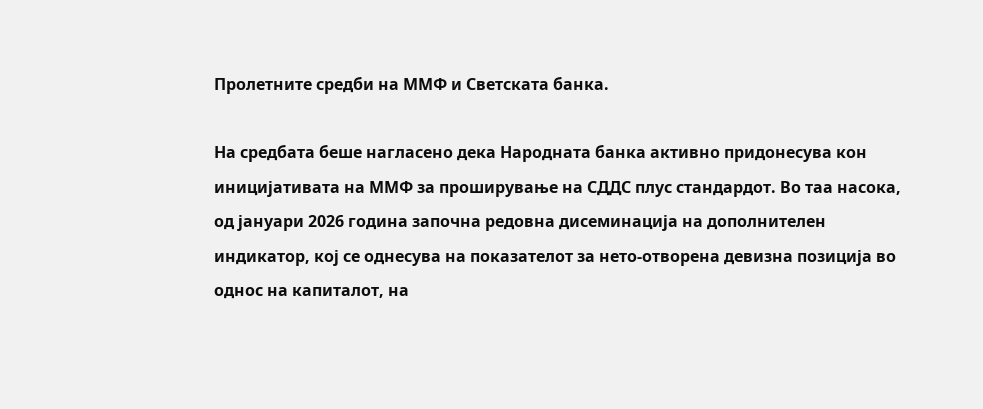Пролетните средби на ММФ и Светската банка.

На средбата беше нагласено дека Народната банка активно придонесува кон иницијативата на ММФ за проширување на СДДС плус стандардот. Во таа насока, од јануари 2026 година започна редовна дисеминација на дополнителен индикатор, кој се однесува на показателот за нето-отворена девизна позиција во однос на капиталот, на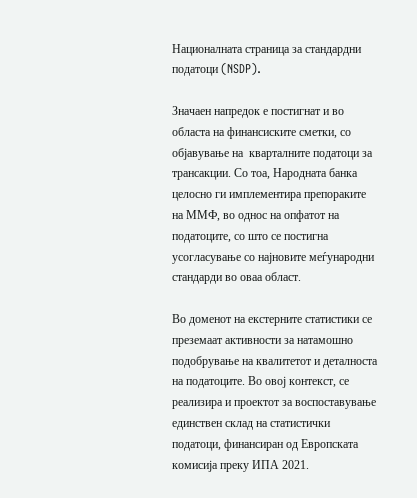Националната страница за стандардни податоци (NSDP).

Значаен напредок е постигнат и во областа на финансиските сметки, со објавување на  кварталните податоци за трансакции. Со тоа, Народната банка целосно ги имплементира препораките на ММФ, во однос на опфатот на податоците, со што се постигна усогласување со најновите меѓународни стандарди во оваа област.

Во доменот на екстерните статистики се преземаат активности за натамошно подобрување на квалитетот и деталноста на податоците. Во овој контекст, се реализира и проектот за воспоставување единствен склад на статистички податоци, финансиран од Европската комисија преку ИПА 2021.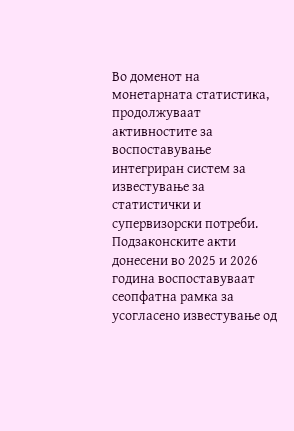Во доменот на монетарната статистика, продолжуваат активностите за воспоставување интегриран систем за известување за статистички и супервизорски потреби. Подзаконските акти донесени во 2025 и 2026 година воспоставуваат сеопфатна рамка за усогласено известување од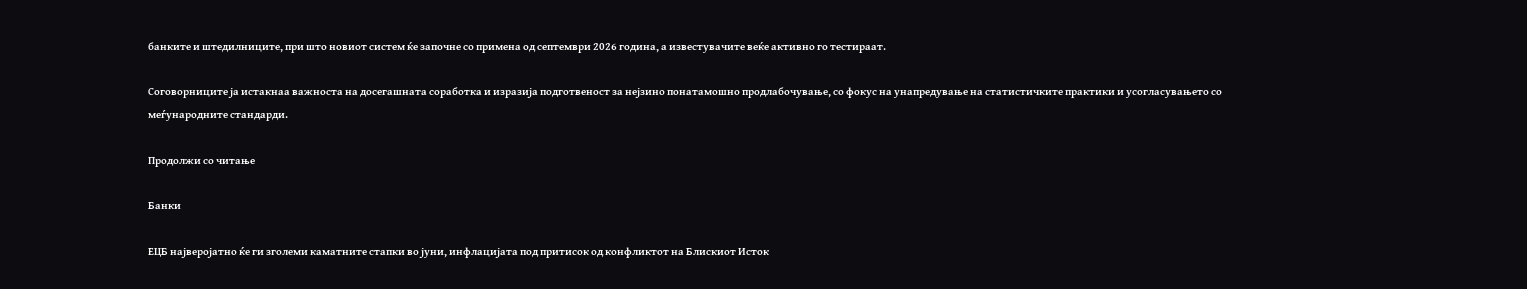банките и штедилниците, при што новиот систем ќе започне со примена од септември 2026 година, а известувачите веќе активно го тестираат.

Соговорниците ја истакнаа важноста на досегашната соработка и изразија подготвеност за нејзино понатамошно продлабочување, со фокус на унапредување на статистичките практики и усогласувањето со меѓународните стандарди.

Продолжи со читање

Банки

ЕЦБ најверојатно ќе ги зголеми каматните стапки во јуни, инфлацијата под притисок од конфликтот на Блискиот Исток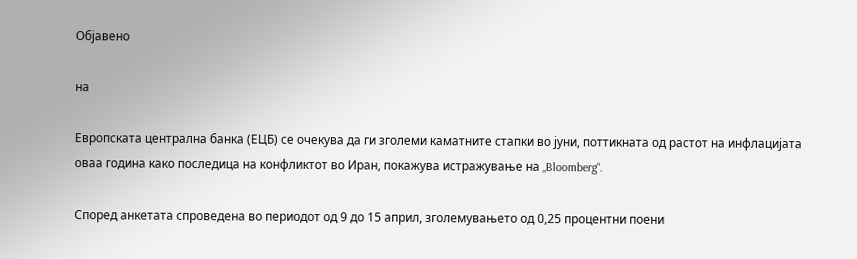Објавено

на

Европската централна банка (ЕЦБ) се очекува да ги зголеми каматните стапки во јуни, поттикната од растот на инфлацијата оваа година како последица на конфликтот во Иран, покажува истражување на „Bloomberg“.

Според анкетата спроведена во периодот од 9 до 15 април, зголемувањето од 0,25 процентни поени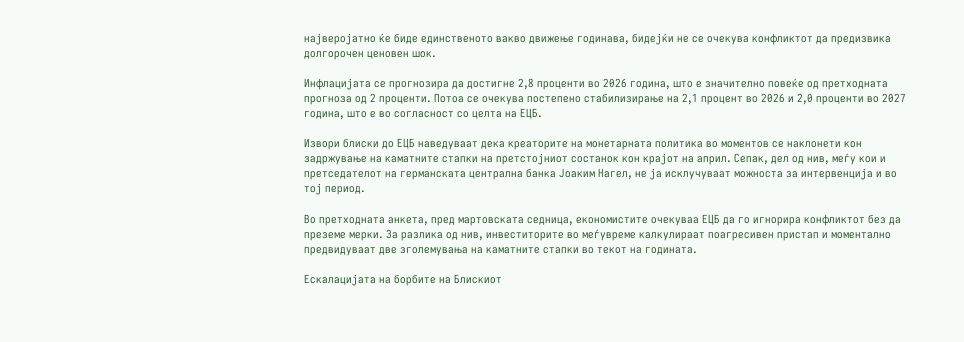најверојатно ќе биде единственото вакво движење годинава, бидејќи не се очекува конфликтот да предизвика долгорочен ценовен шок.

Инфлацијата се прогнозира да достигне 2,8 проценти во 2026 година, што е значително повеќе од претходната прогноза од 2 проценти. Потоа се очекува постепено стабилизирање на 2,1 процент во 2026 и 2,0 проценти во 2027 година, што е во согласност со целта на ЕЦБ.

Извори блиски до ЕЦБ наведуваат дека креаторите на монетарната политика во моментов се наклонети кон задржување на каматните стапки на претстојниот состанок кон крајот на април. Сепак, дел од нив, меѓу кои и претседателот на германската централна банка Јоаким Нагел, не ја исклучуваат можноста за интервенција и во тој период.

Во претходната анкета, пред мартовската седница, економистите очекуваа ЕЦБ да го игнорира конфликтот без да преземе мерки. За разлика од нив, инвеститорите во меѓувреме калкулираат поагресивен пристап и моментално предвидуваат две зголемувања на каматните стапки во текот на годината.

Ескалацијата на борбите на Блискиот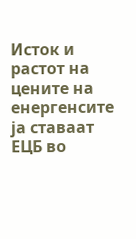Исток и растот на цените на енергенсите ја ставаат ЕЦБ во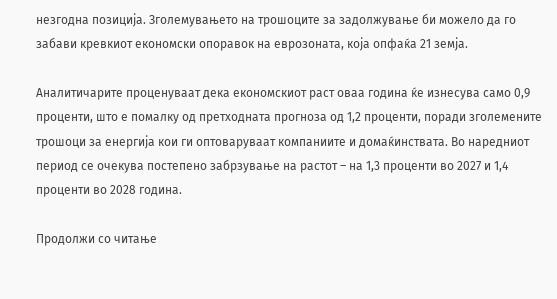незгодна позиција. Зголемувањето на трошоците за задолжување би можело да го забави кревкиот економски опоравок на еврозоната, која опфаќа 21 земја.

Аналитичарите проценуваат дека економскиот раст оваа година ќе изнесува само 0,9 проценти, што е помалку од претходната прогноза од 1,2 проценти, поради зголемените трошоци за енергија кои ги оптоваруваат компаниите и домаќинствата. Во наредниот период се очекува постепено забрзување на растот – на 1,3 проценти во 2027 и 1,4 проценти во 2028 година.

Продолжи со читање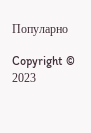Популарно

Copyright © 2023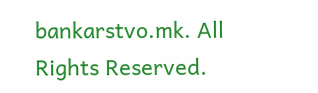bankarstvo.mk. All Rights Reserved.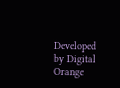Developed by Digital Orange